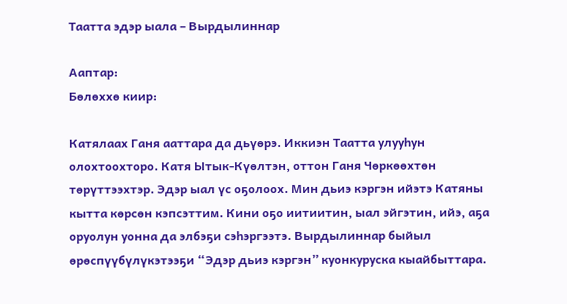Таатта эдэр ыала – Вырдылиннар

Ааптар:
Бөлөххө киир:

Катялаах Ганя ааттара да дьүөрэ. Иккиэн Таатта улууһун олохтоохторо. Катя Ытык-Күөлтэн, оттон Ганя Чөркөөхтөн төрүттээхтэр. Эдэр ыал үс оҕолоох. Мин дьиэ кэргэн ийэтэ Катяны кытта көрсөн кэпсэттим. Кини оҕо иитиитин, ыал эйгэтин, ийэ, аҕа оруолун уонна да элбэҕи сэһэргээтэ. Вырдылиннар быйыл өрөспүүбүлүкэтээҕи “Эдэр дьиэ кэргэн” куонкуруска кыайбыттара.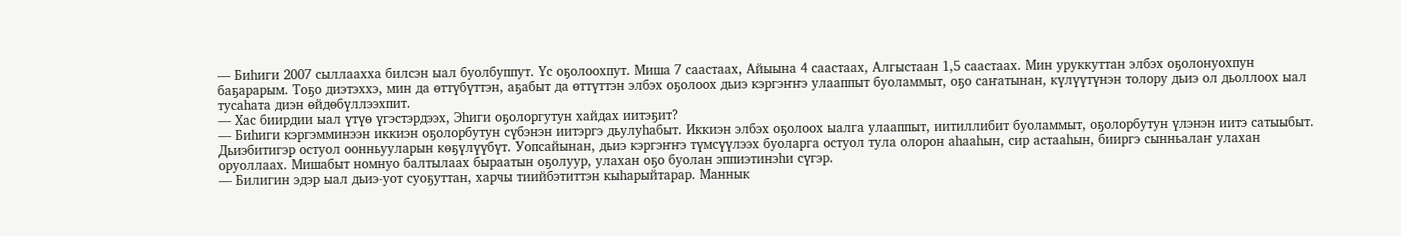— Биһиги 2007 сыллаахха билсэн ыал буолбуппут. Үс оҕолоохпут. Миша 7 саастаах, Айыына 4 саастаах, Алгыстаан 1,5 саастаах. Мин уруккуттан элбэх оҕолонуохпун баҕарарым. Тоҕо диэтэххэ, мин да өттүбүттэн, аҕабыт да өттүттэн элбэх оҕолоох дьиэ кэргэҥҥэ улааппыт буоламмыт, оҕо саҥатынан, күлүүтүнэн толору дьиэ ол дьоллоох ыал тусаһата диэн өйдөбүллээхпит.
— Хас биирдии ыал үтүө үгэстэрдээх, Эһиги оҕолоргутун хайдах иитэҕит?
— Биһиги кэргэмминээн иккиэн оҕолорбутун сүбэнэн иитэргэ дьулуһабыт. Иккиэн элбэх оҕолоох ыалга улааппыт, иитиллибит буоламмыт, оҕолорбутун үлэнэн иитэ сатыыбыт. Дьиэбитигэр остуол оонньууларын көҕүлүүбүт. Уопсайынан, дьиэ кэргэҥҥэ түмсүүлээх буоларга остуол тула олорон аһааһын, сир астааһын, бииргэ сынньалаҥ улахан оруоллаах. Мишабыт номнуо балтылаах быраатын оҕолуур, улахан оҕо буолан эппиэтинэһи сүгэр.
— Билигин эдэр ыал дьиэ-уот суоҕуттан, харчы тиийбэтиттэн кыһарыйтарар. Маннык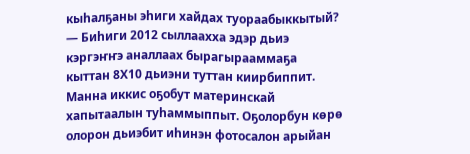кыһалҕаны эһиги хайдах туораабыккытый?
— Биһиги 2012 сыллаахха эдэр дьиэ кэргэҥҥэ аналлаах бырагырааммаҕа кыттан 8Х10 дьиэни туттан киирбиппит. Манна иккис оҕобут материнскай хапытаалын туһаммыппыт. Оҕолорбун көрө олорон дьиэбит иһинэн фотосалон арыйан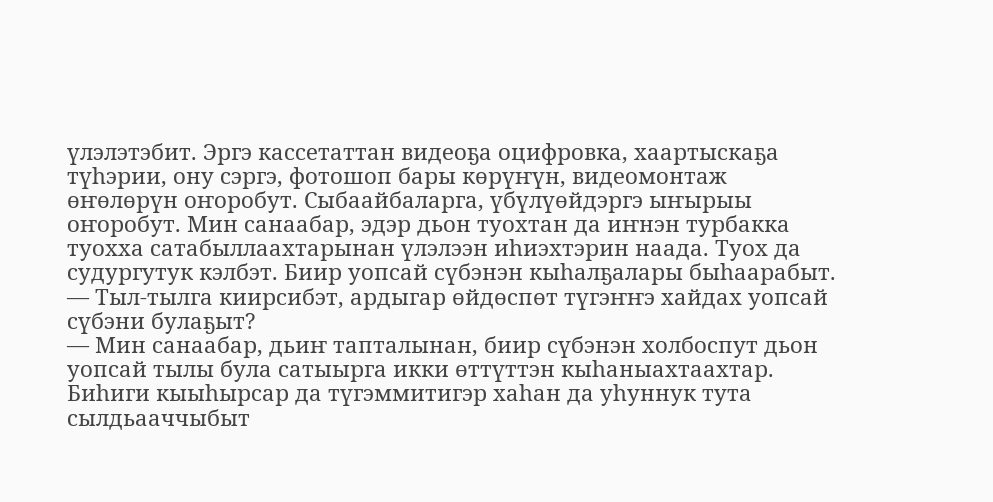үлэлэтэбит. Эргэ кассетаттан видеоҕа оцифровка, хаартыскаҕа түһэрии, ону сэргэ, фотошоп бары көрүҥүн, видеомонтаж өҥөлөрүн оҥоробут. Сыбаайбаларга, үбүлүөйдэргэ ыҥырыы оҥоробут. Мин санаабар, эдэр дьон туохтан да иҥнэн турбакка туохха сатабыллаахтарынан үлэлээн иһиэхтэрин наада. Туох да судургутук кэлбэт. Биир уопсай сүбэнэн кыһалҕалары быһаарабыт.
— Тыл-тылга киирсибэт, ардыгар өйдөспөт түгэҥҥэ хайдах уопсай сүбэни булаҕыт?
— Мин санаабар, дьиҥ тапталынан, биир сүбэнэн холбоспут дьон уопсай тылы була сатыырга икки өттүттэн кыһаныахтаахтар. Биһиги кыыһырсар да түгэммитигэр хаһан да уһуннук тута сылдьааччыбыт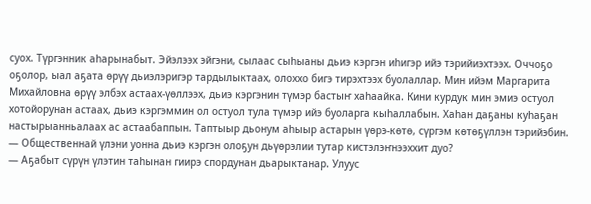суох. Түргэнник аһарынабыт. Эйэлээх эйгэни, сылаас сыһыаны дьиэ кэргэн иһигэр ийэ тэрийиэхтээх. Оччоҕо оҕолор, ыал аҕата өрүү дьиэлэригэр тардылыктаах, олоххо бигэ тирэхтээх буолаллар. Мин ийэм Маргарита Михайловна өрүү элбэх астаах-үөллээх, дьиэ кэргэнин түмэр бастыҥ хаһаайка. Кини курдук мин эмиэ остуол хотойорунан астаах, дьиэ кэргэммин ол остуол тула түмэр ийэ буоларга кыһаллабын. Хаһан даҕаны куһаҕан настырыанньалаах ас астаабаппын. Таптыыр дьонум аһыыр астарын үөрэ-көтө, сүргэм көтөҕүллэн тэрийэбин.
— Общественнай үлэни уонна дьиэ кэргэн олоҕун дьүөрэлии тутар кистэлэҥнээххит дуо?
— Аҕабыт сүрүн үлэтин таһынан гиирэ спордунан дьарыктанар. Улуус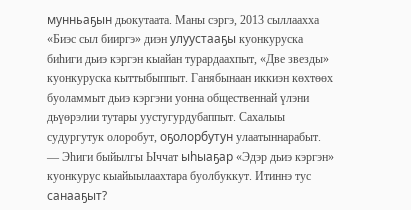мунньаҕын дьокутаата. Маны сэргэ, 2013 сыллаахха «Биэс сыл бииргэ» диэн улуустааҕы куонкуруска биһиги дьиэ кэргэн кыайан турардаахпыт, «Две звезды» куонкуруска кыттыбыппыт. Ганябынаан иккиэн көхтөөх буоламмыт дьиэ кэргэни уонна общественнай үлэни дьүөрэлии тутары уустугурдубаппыт. Сахалыы судургутук олоробут, оҕолорбутун улаатыннарабыт.
— Эһиги быйылгы Ыччат ыһыаҕар «Эдэр дьиэ кэргэн» куонкурус кыайыылаахтара буолбуккут. Итиннэ тус санааҕыт?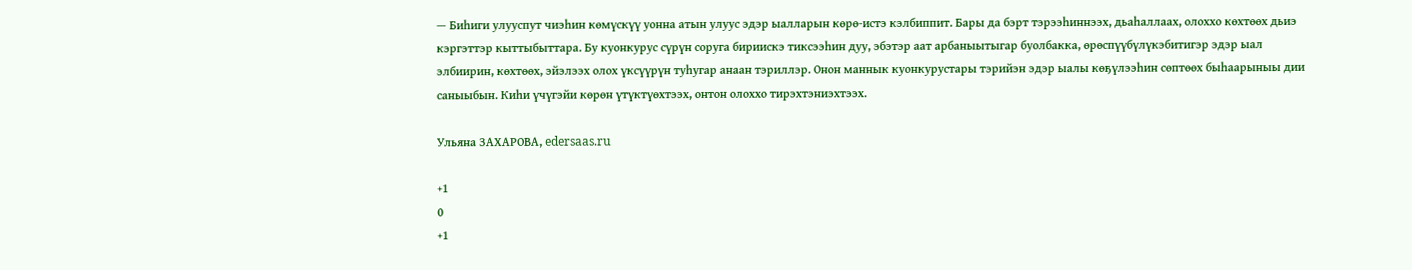— Биһиги улууспут чиэһин көмүскүү уонна атын улуус эдэр ыалларын көрө-истэ кэлбиппит. Бары да бэрт тэрээһиннээх, дьаһаллаах, олоххо көхтөөх дьиэ кэргэттэр кыттыбыттара. Бу куонкурус сүрүн соруга бириискэ тиксээһин дуу, эбэтэр аат арбаныытыгар буолбакка, өрөспүүбүлүкэбитигэр эдэр ыал элбиирин, көхтөөх, эйэлээх олох үксүүрүн туһугар анаан тэриллэр. Онон маннык куонкурустары тэрийэн эдэр ыалы көҕүлээһин сөптөөх быһаарыныы дии саныыбын. Киһи үчүгэйи көрөн үтүктүөхтээх, онтон олоххо тирэхтэниэхтээх.

Ульяна ЗАХАРОВА, edersaas.ru

+1
0
+1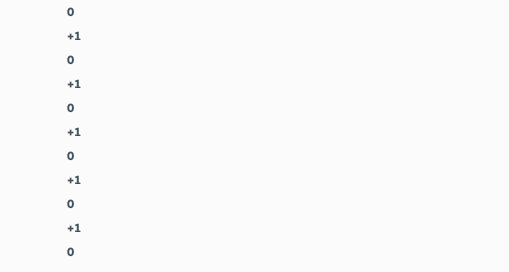0
+1
0
+1
0
+1
0
+1
0
+1
0